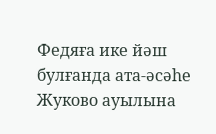Федяға ике йәш булғанда ата-әсәһе Жуково ауылына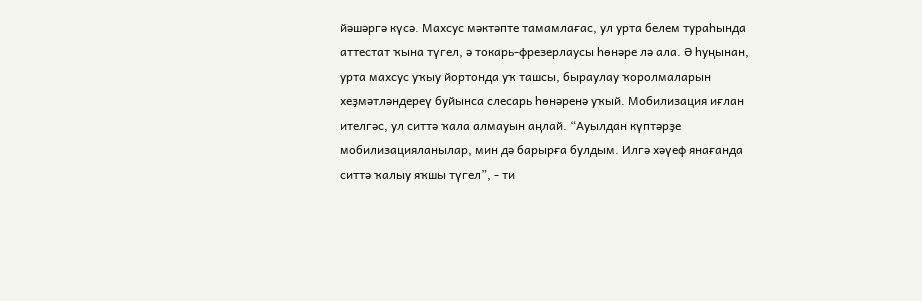йәшәргә күсә. Махсус мәктәпте тамамлағас, ул урта белем тураһында аттестат ҡына түгел, ә токарь-фрезерлаусы һөнәре лә ала. Ә һуңынан, урта махсус уҡыу йортонда уҡ ташсы, быраулау ҡоролмаларын хеҙмәтләндереү буйынса слесарь һөнәренә уҡый. Мобилизация иғлан ителгәс, ул ситтә ҡала алмауын аңлай. “Ауылдан күптәрҙе мобилизацияланылар, мин дә барырға булдым. Илгә хәүеф янағанда ситтә ҡалыу яҡшы түгел”, - ти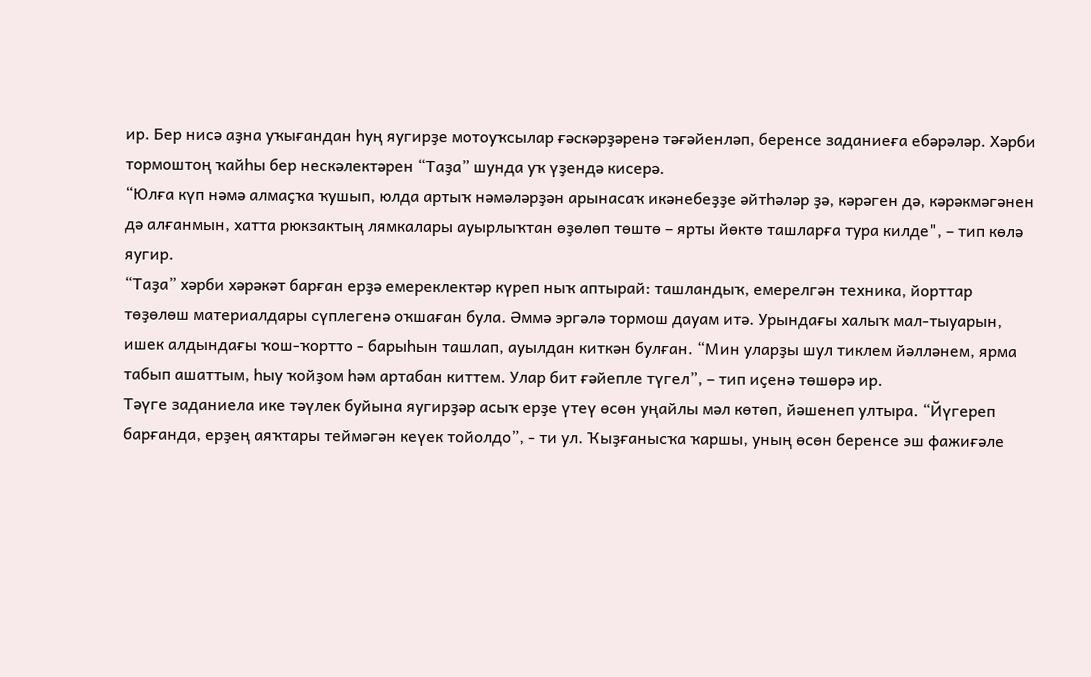ир. Бер нисә аҙна уҡығандан һуң яугирҙе мотоуҡсылар ғәскәрҙәренә тәғәйенләп, беренсе заданиеға ебәрәләр. Хәрби тормоштоң ҡайһы бер нескәлектәрен “Таҙа” шунда уҡ үҙендә кисерә.
“Юлға күп нәмә алмаҫҡа ҡушып, юлда артыҡ нәмәләрҙән арынасаҡ икәнебеҙҙе әйтһәләр ҙә, кәрәген дә, кәрәкмәгәнен дә алғанмын, хатта рюкзактың лямкалары ауырлыҡтан өҙөлөп төштө – ярты йөктө ташларға тура килде", – тип көлә яугир.
“Таҙа” хәрби хәрәкәт барған ерҙә емереклектәр күреп ныҡ аптырай: ташландыҡ, емерелгән техника, йорттар төҙөлөш материалдары сүплегенә оҡшаған була. Әммә эргәлә тормош дауам итә. Урындағы халыҡ мал-тыуарын, ишек алдындағы ҡош-ҡортто - барыһын ташлап, ауылдан киткән булған. “Мин уларҙы шул тиклем йәлләнем, ярма табып ашаттым, һыу ҡойҙом һәм артабан киттем. Улар бит ғәйепле түгел”, – тип иҫенә төшөрә ир.
Тәүге заданиела ике тәүлек буйына яугирҙәр асыҡ ерҙе үтеү өсөн уңайлы мәл көтөп, йәшенеп ултыра. “Йүгереп барғанда, ерҙең аяҡтары теймәгән кеүек тойолдо”, - ти ул. Ҡыҙғанысҡа ҡаршы, уның өсөн беренсе эш фажиғәле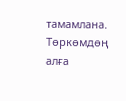тамамлана. Төркөмдөң алға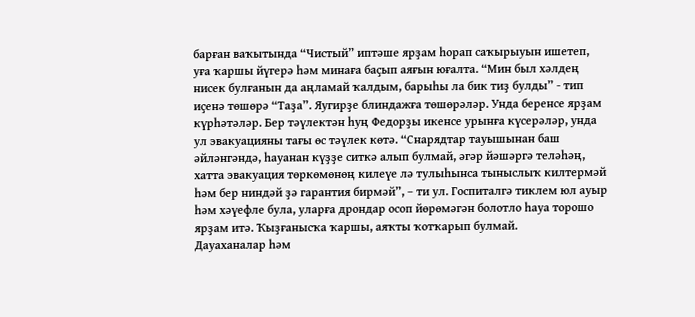барған ваҡытында “Чистый” иптәше ярҙам һорап саҡырыуын ишетеп, уға ҡаршы йүгерә һәм минаға баҫып аяғын юғалта. “Мин был хәлдең нисек булғанын да аңламай ҡалдым, барыһы ла бик тиҙ булды” - тип иҫенә төшөрә “Таҙа”. Яугирҙе блиндажға төшөрәләр. Унда беренсе ярҙам күрһәтәләр. Бер тәүлектән һуң Федорҙы икенсе урынға күсерәләр, унда ул эвакуацияны тағы өс тәүлек көтә. “Снарядтар тауышынан баш әйләнгәндә, һауанан күҙҙе ситкә алып булмай, әгәр йәшәргә теләһәң, хатта эвакуация төркөмөнөң килеүе лә тулыһынса тыныслыҡ килтермәй һәм бер ниндәй ҙә гарантия бирмәй”, – ти ул. Госпиталгә тиклем юл ауыр һәм хәүефле була, уларға дрондар осоп йөрөмәгән болотло һауа торошо ярҙам итә. Ҡыҙғанысҡа ҡаршы, аяҡты ҡотҡарып булмай.
Дауаханалар һәм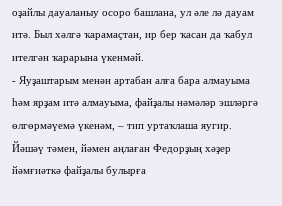оҙайлы дауаланыу осоро башлана, ул әле лә дауам итә. Был хәлгә ҡарамаҫтан, ир бер ҡасан да ҡабул ителгән ҡарарына үкенмәй.
- Яуҙаштарым менән артабан алға бара алмауыма һәм ярҙам итә алмауыма, файҙалы нәмәләр эшләргә өлгөрмәүемә үкенәм, – тип уртаҡлаша яугир. Йәшәү тәмен, йәмен аңлаған Федорҙың хәҙер йәмғиәткә файҙалы булырға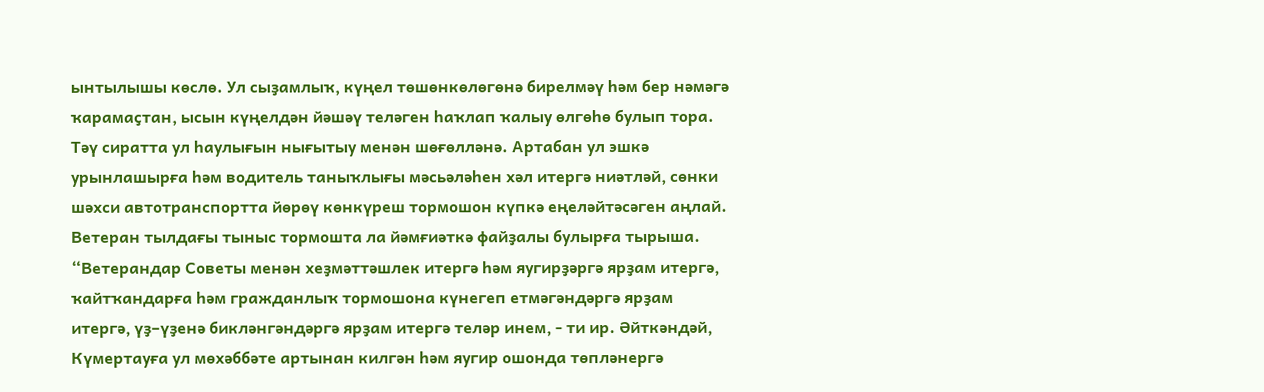ынтылышы көслө. Ул сыҙамлыҡ, күңел төшөнкөлөгөнә бирелмәү һәм бер нәмәгә ҡарамаҫтан, ысын күңелдән йәшәү теләген һаҡлап ҡалыу өлгөһө булып тора. Тәү сиратта ул һаулығын нығытыу менән шөғөлләнә. Артабан ул эшкә урынлашырға һәм водитель таныҡлығы мәсьәләһен хәл итергә ниәтләй, сөнки шәхси автотранспортта йөрөү көнкүреш тормошон күпкә еңеләйтәсәген аңлай. Ветеран тылдағы тыныс тормошта ла йәмғиәткә файҙалы булырға тырыша. “Ветерандар Советы менән хеҙмәттәшлек итергә һәм яугирҙәргә ярҙам итергә, ҡайтҡандарға һәм гражданлыҡ тормошона күнегеп етмәгәндәргә ярҙам итергә, үҙ–үҙенә бикләнгәндәргә ярҙам итергә теләр инем, - ти ир. Әйткәндәй, Күмертауға ул мөхәббәте артынан килгән һәм яугир ошонда төпләнергә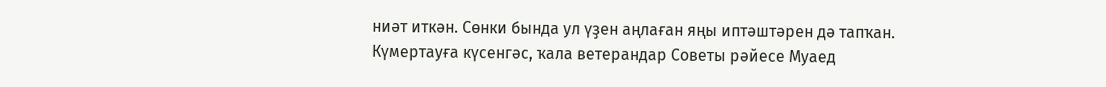ниәт иткән. Сөнки бында ул үҙен аңлаған яңы иптәштәрен дә тапҡан. Күмертауға күсенгәс, ҡала ветерандар Советы рәйесе Муаед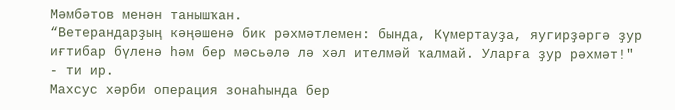Мәмбәтов менән танышҡан.
“Ветерандарҙың кәңәшенә бик рәхмәтлемен: бында, Күмертауҙа, яугирҙәргә ҙур иғтибар бүленә һәм бер мәсьәлә лә хәл ителмәй ҡалмай. Уларға ҙур рәхмәт!" - ти ир.
Махсус хәрби операция зонаһында бер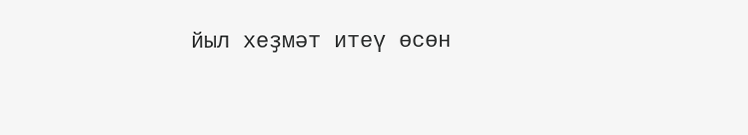йыл хеҙмәт итеү өсөн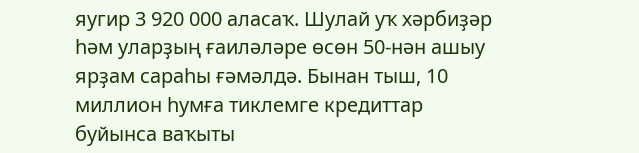яугир 3 920 000 аласаҡ. Шулай уҡ хәрбиҙәр һәм уларҙың ғаиләләре өсөн 50-нән ашыу ярҙам сараһы ғәмәлдә. Бынан тыш, 10 миллион һумға тиклемге кредиттар буйынса ваҡыты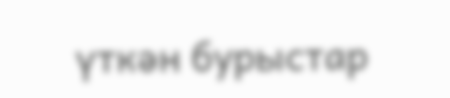үткән бурыстар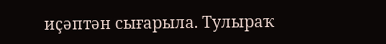иҫәптән сығарыла. Тулыраҡ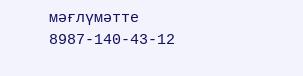мәғлүмәтте 8987-140-43-12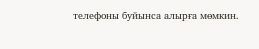телефоны буйынса алырға мөмкин.